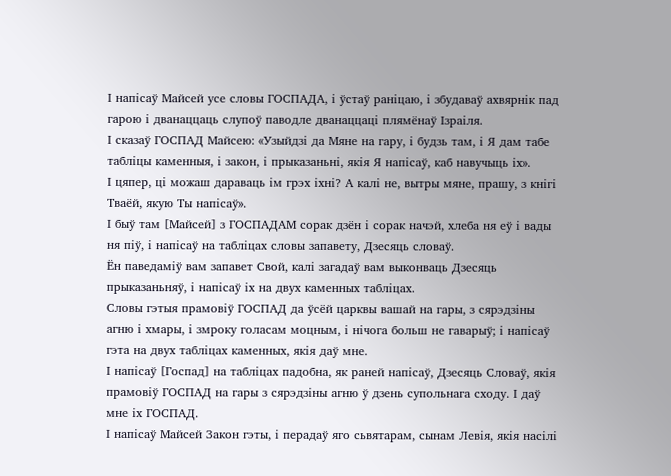І напісаў Майсей усе словы ГОСПАДА, і ўстаў раніцаю, і збудаваў ахвярнік пад гарою і дванаццаць слупоў паводле дванаццаці плямёнаў Ізраіля.
І сказаў ГОСПАД Майсею: «Узыйдзі да Мяне на гару, і будзь там, і Я дам табе табліцы каменныя, і закон, і прыказаньні, якія Я напісаў, каб навучыць іх».
І цяпер, ці можаш дараваць ім грэх іхні? А калі не, вытры мяне, прашу, з кнігі Тваёй, якую Ты напісаў».
І быў там [Майсей] з ГОСПАДАМ сорак дзён і сорак начэй, хлеба ня еў і вады ня піў, і напісаў на табліцах словы запавету, Дзесяць словаў.
Ён паведаміў вам запавет Свой, калі загадаў вам выконваць Дзесяць прыказаньняў, і напісаў іх на двух каменных табліцах.
Словы гэтыя прамовіў ГОСПАД да ўсёй царквы вашай на гары, з сярэдзіны агню і хмары, і змроку голасам моцным, і нічога больш не гаварыў; і напісаў гэта на двух табліцах каменных, якія даў мне.
І напісаў [Госпад] на табліцах падобна, як раней напісаў, Дзесяць Словаў, якія прамовіў ГОСПАД на гары з сярэдзіны агню ў дзень супольнага сходу. І даў мне іх ГОСПАД.
І напісаў Майсей Закон гэты, і перадаў яго сьвятарам, сынам Левія, якія насілі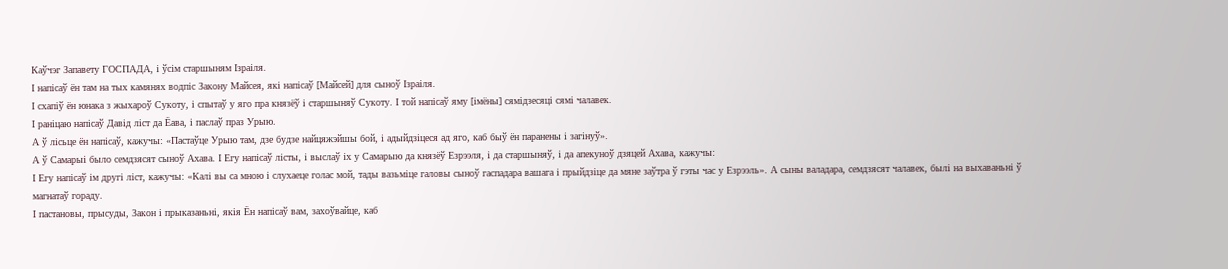Каўчэг Запавету ГОСПАДА, і ўсім старшыням Ізраіля.
І напісаў ён там на тых камянях водпіс Закону Майсея, які напісаў [Майсей] для сыноў Ізраіля.
І схапіў ён юнака з жыхароў Сукоту, і спытаў у яго пра князёў і старшыняў Сукоту. І той напісаў яму [імёны] сямідзесяці сямі чалавек.
І раніцаю напісаў Давід ліст да Ёава, і паслаў праз Урыю.
А ў лісьце ён напісаў, кажучы: «Пастаўце Урыю там, дзе будзе найцяжэйшы бой, і адыйдзіцеся ад яго, каб быў ён паранены і загінуў».
А ў Самарыі было семдзясят сыноў Ахава. І Егу напісаў лісты, і выслаў іх у Самарыю да князёў Езрээля, і да старшыняў, і да апекуноў дзяцей Ахава, кажучы:
І Егу напісаў ім другі ліст, кажучы: «Калі вы са мною і слухаеце голас мой, тады вазьміце галовы сыноў гаспадара вашага і прыйдзіце да мяне заўтра ў гэты час у Езрээль». А сыны валадара, семдзясят чалавек, былі на выхаваньні ў магнатаў гораду.
І пастановы, прысуды, Закон і прыказаньні, якія Ён напісаў вам, захоўвайце, каб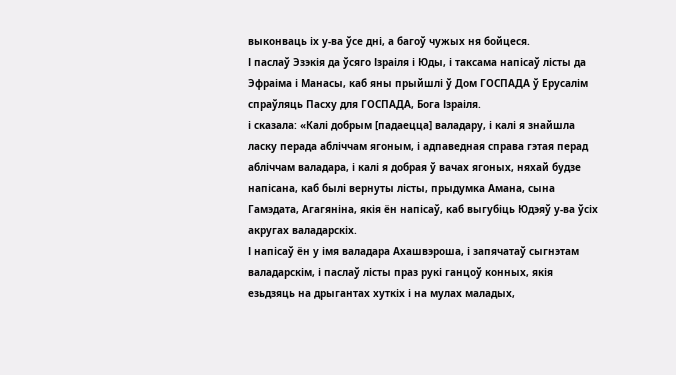выконваць іх у-ва ўсе дні, а багоў чужых ня бойцеся.
І паслаў Эзэкія да ўсяго Ізраіля і Юды, і таксама напісаў лісты да Эфраіма і Манасы, каб яны прыйшлі ў Дом ГОСПАДА ў Ерусалім спраўляць Пасху для ГОСПАДА, Бога Ізраіля.
і сказала: «Калі добрым [падаецца] валадару, і калі я знайшла ласку перада абліччам ягоным, і адпаведная справа гэтая перад абліччам валадара, і калі я добрая ў вачах ягоных, няхай будзе напісана, каб былі вернуты лісты, прыдумка Амана, сына Гамэдата, Агагяніна, якія ён напісаў, каб выгубіць Юдэяў у-ва ўсіх акругах валадарскіх.
І напісаў ён у імя валадара Ахашвэроша, і запячатаў сыгнэтам валадарскім, і паслаў лісты праз рукі ганцоў конных, якія езьдзяць на дрыгантах хуткіх і на мулах маладых,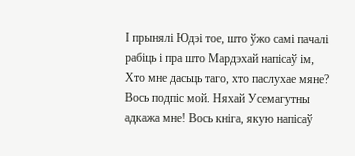І прынялі Юдэі тое, што ўжо самі пачалі рабіць і пра што Мардэхай напісаў ім,
Хто мне дасьць таго, хто паслухае мяне? Вось подпіс мой. Няхай Усемагутны адкажа мне! Вось кніга, якую напісаў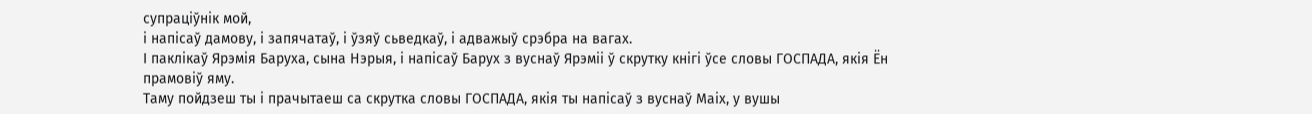супраціўнік мой,
і напісаў дамову, і запячатаў, і ўзяў сьведкаў, і адважыў срэбра на вагах.
І паклікаў Ярэмія Баруха, сына Нэрыя, і напісаў Барух з вуснаў Ярэміі ў скрутку кнігі ўсе словы ГОСПАДА, якія Ён прамовіў яму.
Таму пойдзеш ты і прачытаеш са скрутка словы ГОСПАДА, якія ты напісаў з вуснаў Маіх, у вушы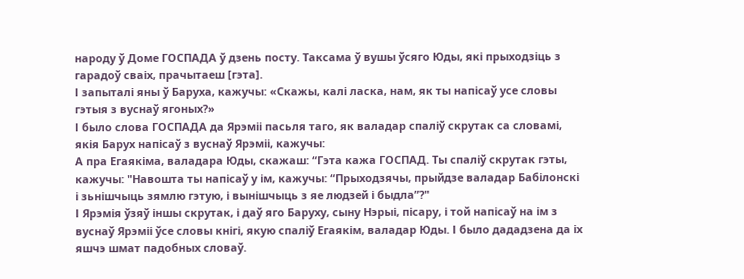народу ў Доме ГОСПАДА ў дзень посту. Таксама ў вушы ўсяго Юды, які прыходзіць з гарадоў сваіх, прачытаеш [гэта].
І запыталі яны ў Баруха, кажучы: «Скажы, калі ласка, нам, як ты напісаў усе словы гэтыя з вуснаў ягоных?»
І было слова ГОСПАДА да Ярэміі пасьля таго, як валадар спаліў скрутак са словамі, якія Барух напісаў з вуснаў Ярэміі, кажучы:
А пра Егаякіма, валадара Юды, скажаш: “Гэта кажа ГОСПАД. Ты спаліў скрутак гэты, кажучы: "Навошта ты напісаў у ім, кажучы: “Прыходзячы, прыйдзе валадар Бабілонскі і зьнішчыць зямлю гэтую, і вынішчыць з яе людзей і быдла”?"
І Ярэмія ўзяў іншы скрутак, і даў яго Баруху, сыну Нэрыі, пісару, і той напісаў на ім з вуснаў Ярэміі ўсе словы кнігі, якую спаліў Егаякім, валадар Юды. І было дададзена да іх яшчэ шмат падобных словаў.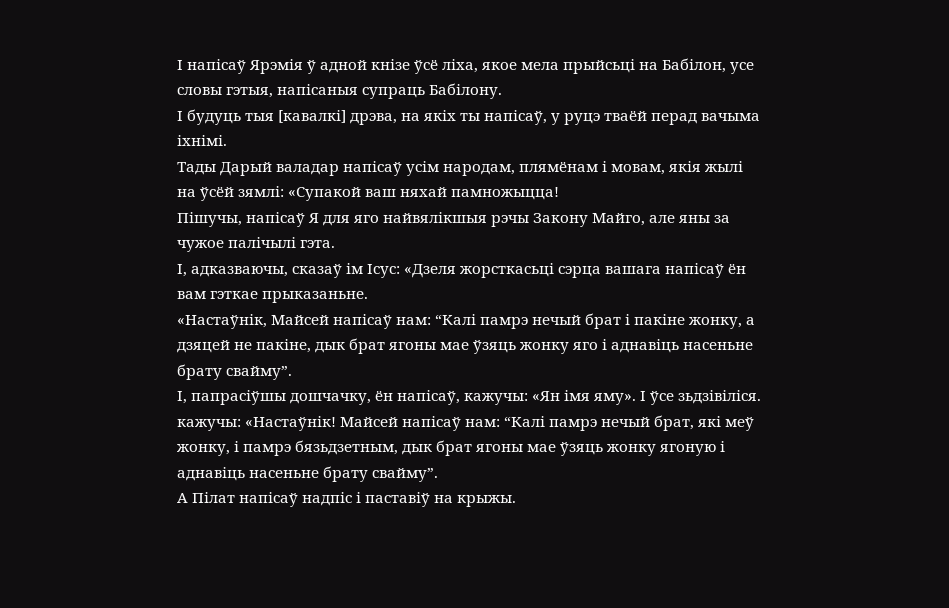І напісаў Ярэмія ў адной кнізе ўсё ліха, якое мела прыйсьці на Бабілон, усе словы гэтыя, напісаныя супраць Бабілону.
І будуць тыя [кавалкі] дрэва, на якіх ты напісаў, у руцэ тваёй перад вачыма іхнімі.
Тады Дарый валадар напісаў усім народам, плямёнам і мовам, якія жылі на ўсёй зямлі: «Супакой ваш няхай памножыцца!
Пішучы, напісаў Я для яго найвялікшыя рэчы Закону Майго, але яны за чужое палічылі гэта.
І, адказваючы, сказаў ім Ісус: «Дзеля жорсткасьці сэрца вашага напісаў ён вам гэткае прыказаньне.
«Настаўнік, Майсей напісаў нам: “Калі памрэ нечый брат і пакіне жонку, а дзяцей не пакіне, дык брат ягоны мае ўзяць жонку яго і аднавіць насеньне брату свайму”.
І, папрасіўшы дошчачку, ён напісаў, кажучы: «Ян імя яму». І ўсе зьдзівіліся.
кажучы: «Настаўнік! Майсей напісаў нам: “Калі памрэ нечый брат, які меў жонку, і памрэ бязьдзетным, дык брат ягоны мае ўзяць жонку ягоную і аднавіць насеньне брату свайму”.
А Пілат напісаў надпіс і паставіў на крыжы.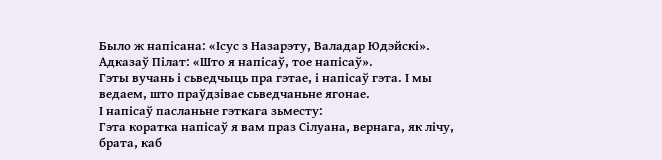Было ж напісана: «Ісус з Назарэту, Валадар Юдэйскі».
Адказаў Пілат: «Што я напісаў, тое напісаў».
Гэты вучань і сьведчыць пра гэтае, і напісаў гэта. І мы ведаем, што праўдзівае сьведчаньне ягонае.
І напісаў пасланьне гэткага зьместу:
Гэта коратка напісаў я вам праз Сілуана, вернага, як лічу, брата, каб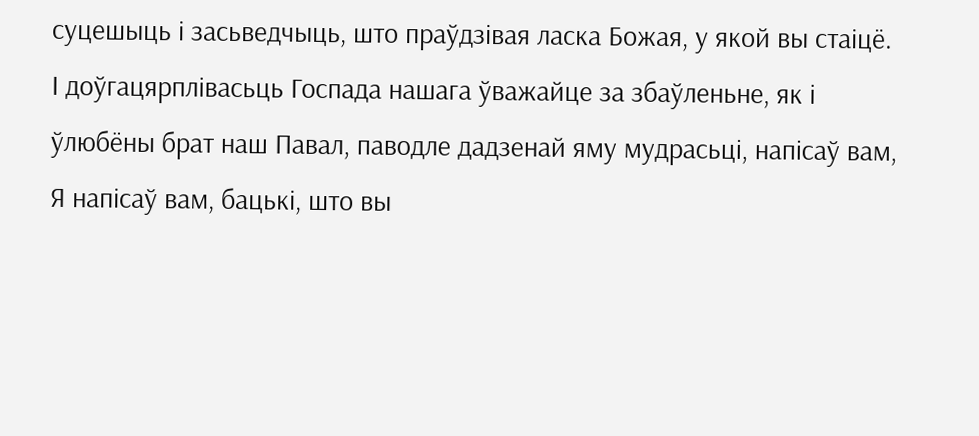суцешыць і засьведчыць, што праўдзівая ласка Божая, у якой вы стаіцё.
І доўгацярплівасьць Госпада нашага ўважайце за збаўленьне, як і ўлюбёны брат наш Павал, паводле дадзенай яму мудрасьці, напісаў вам,
Я напісаў вам, бацькі, што вы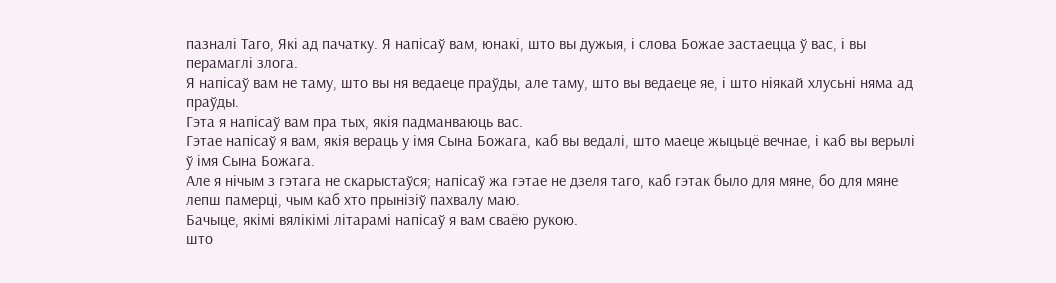пазналі Таго, Які ад пачатку. Я напісаў вам, юнакі, што вы дужыя, і слова Божае застаецца ў вас, і вы перамаглі злога.
Я напісаў вам не таму, што вы ня ведаеце праўды, але таму, што вы ведаеце яе, і што ніякай хлусьні няма ад праўды.
Гэта я напісаў вам пра тых, якія падманваюць вас.
Гэтае напісаў я вам, якія вераць у імя Сына Божага, каб вы ведалі, што маеце жыцьцё вечнае, і каб вы верылі ў імя Сына Божага.
Але я нічым з гэтага не скарыстаўся; напісаў жа гэтае не дзеля таго, каб гэтак было для мяне, бо для мяне лепш памерці, чым каб хто прынізіў пахвалу маю.
Бачыце, якімі вялікімі літарамі напісаў я вам сваёю рукою.
што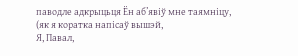паводле адкрыцьця Ён аб’явіў мне таямніцу, (як я коратка напісаў вышэй,
Я, Павал,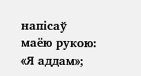напісаў маёю рукою: «Я аддам»;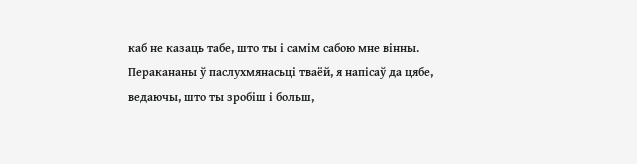каб не казаць табе, што ты і самім сабою мне вінны.
Перакананы ў паслухмянасьці тваёй, я напісаў да цябе, ведаючы, што ты зробіш і больш,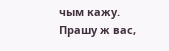чым кажу.
Прашу ж вас,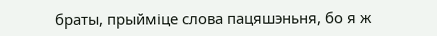браты, прыйміце слова пацяшэньня, бо я ж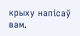крыху напісаў вам.